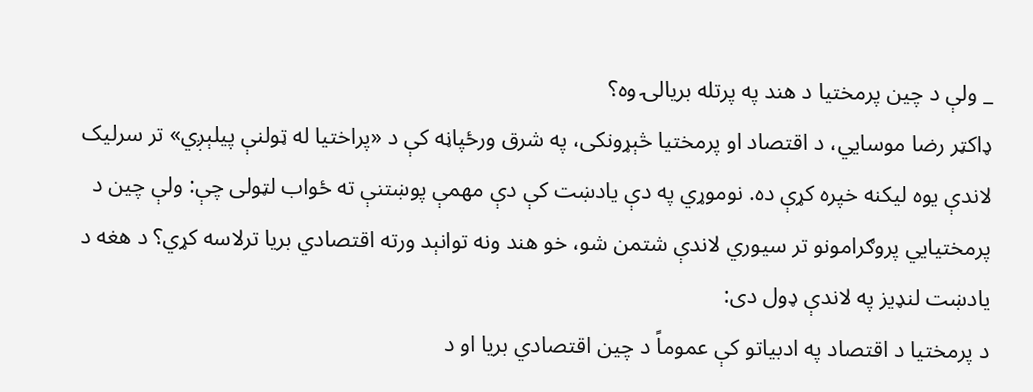_ ولې د چین پرمختیا د هند په پرتله بریالۍ وه؟
ډاکټر رضا موسایي، د اقتصاد او پرمختیا څېړونکی، په شرق ورځپاڼه کې د «پراختیا له ټولنې پیلېږي» تر سرلیک لاندې یوه لیکنه خپره کړې ده. نوموړي په دې یادښت کې دې مهمې پوښتنې ته ځواب لټولی چې: ولې چین د پرمختیایي پروګرامونو تر سیوري لاندې شتمن شو، خو هند ونه توانېد ورته اقتصادي بریا ترلاسه کړي؟ د هغه د یادښت لنډیز په لاندې ډول دی:
د پرمختیا د اقتصاد په ادبیاتو کې عموماً د چین اقتصادي بریا او د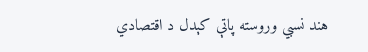هند نسبي وروسته پاتې کېدل د اقتصادي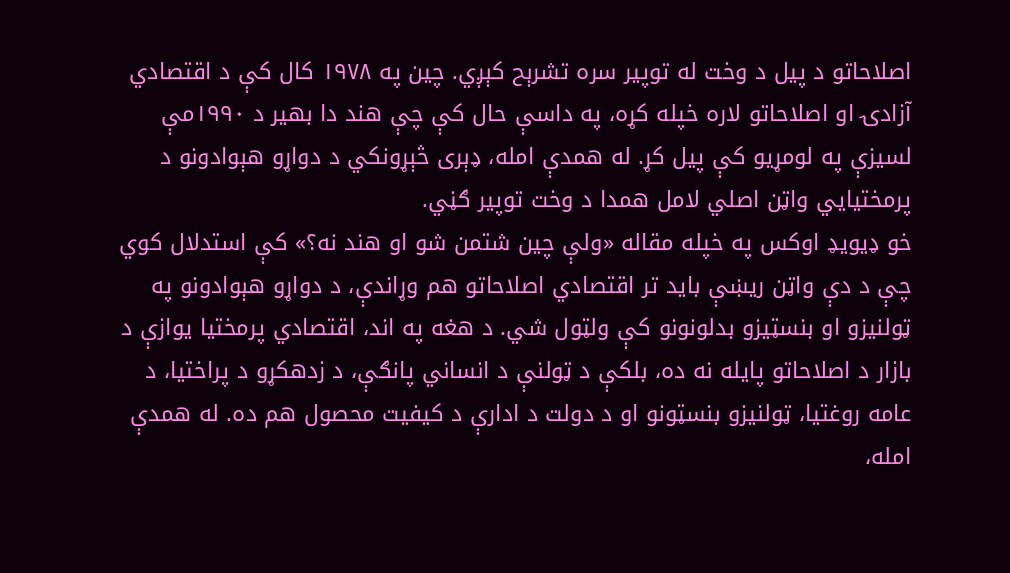اصلاحاتو د پیل د وخت له توپیر سره تشرېح کېږي. چین په ۱۹۷۸ کال کې د اقتصادي آزادۍ او اصلاحاتو لاره خپله کړه، په داسې حال کې چې هند دا بهیر د ۱۹۹۰مې لسیزې په لومړیو کې پیل کړ. له همدې امله، ډېری څېړونکي د دواړو هېوادونو د پرمختیایي واټن اصلي لامل همدا د وخت توپیر ګڼي.
خو ډیویډ اوکس په خپله مقاله «ولې چین شتمن شو او هند نه؟» کې استدلال کوي چې د دې واټن ریښې باید تر اقتصادي اصلاحاتو هم وړاندې، د دواړو هېوادونو په ټولنیزو او بنسټیزو بدلونونو کې ولټول شي. د هغه په اند، اقتصادي پرمختیا یوازې د بازار د اصلاحاتو پایله نه ده، بلکې د ټولنې د انساني پانګې، د زدهکړو د پراختیا، د عامه روغتیا، ټولنیزو بنسټونو او د دولت د ادارې د کیفیت محصول هم ده. له همدې امله،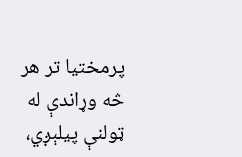پرمختیا تر هر څه وړاندې له ټولنې پیلېږي،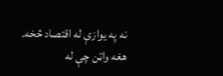نه په یوازې له اقتصاد څخه.
هغه واټن چې له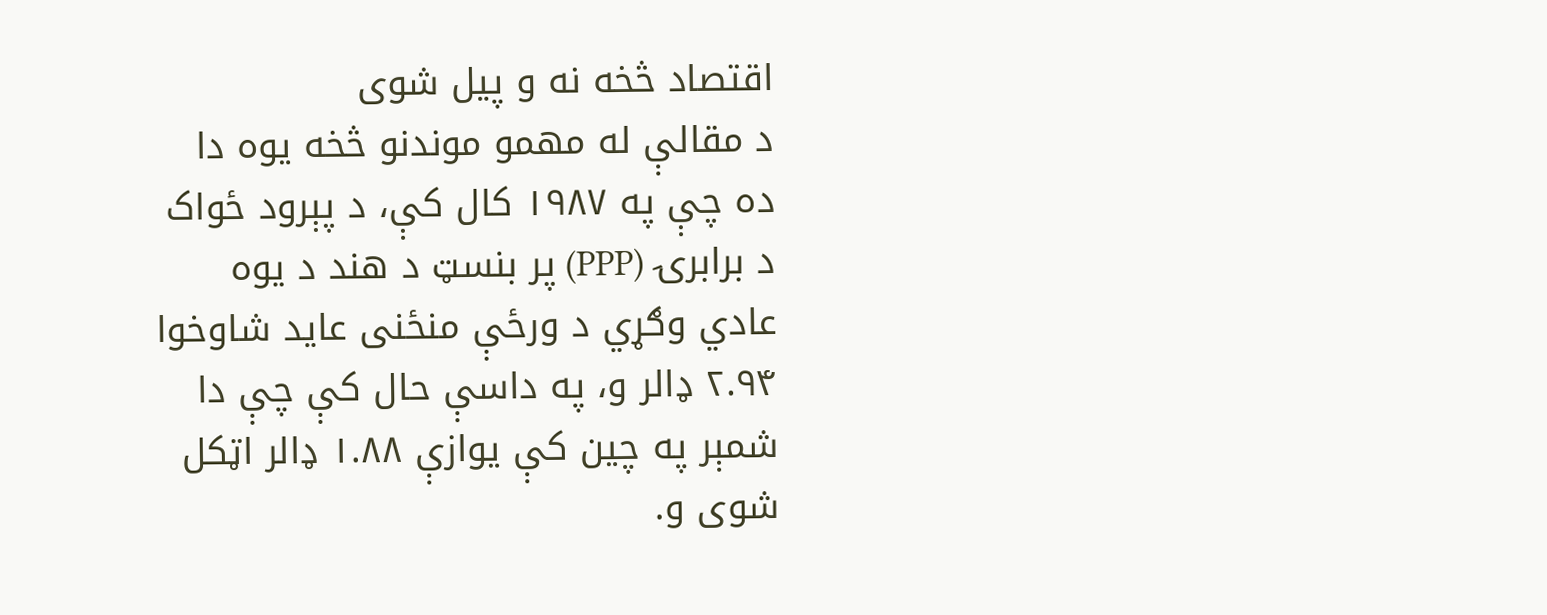اقتصاد څخه نه و پیل شوی
د مقالې له مهمو موندنو څخه یوه دا ده چې په ۱۹۸۷ کال کې، د پېرود ځواک د برابرۍ (PPP) پر بنسټ د هند د یوه عادي وګړي د ورځې منځنی عاید شاوخوا ۲.۹۴ ډالر و، په داسې حال کې چې دا شمېر په چین کې یوازې ۱.۸۸ ډالر اټکل شوی و.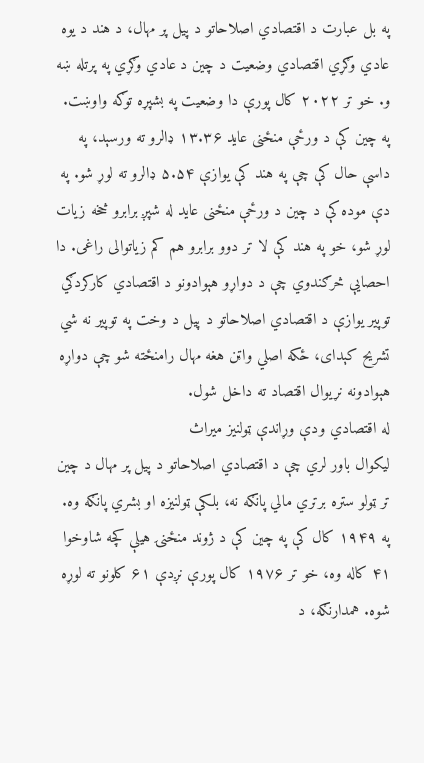په بل عبارت د اقتصادي اصلاحاتو د پیل پر مهال، د هند د یوه عادي وګړي اقتصادي وضعیت د چین د عادي وګړي په پرتله ښه و. خو تر ۲۰۲۲ کال پورې دا وضعیت په بشپړه توګه واوښت. په چین کې د ورځې منځنی عاید ۱۳.۳۶ ډالرو ته ورسېد، په داسې حال کې چې په هند کې یوازې ۵.۵۴ ډالرو ته لوړ شو. په دې موده کې د چین د ورځې منځنی عاید له شپږ برابرو څخه زیات لوړ شو، خو په هند کې لا تر دوو برابرو هم کم زیاتوالی راغی. دا احصایې څرګندوي چې د دواړو هېوادونو د اقتصادي کارکردګي توپیر یوازې د اقتصادي اصلاحاتو د پیل د وخت په توپیر نه شي تشریح کېدای، ځکه اصلي واټن هغه مهال رامنځته شو چې دواړه هېوادونه نړیوال اقتصاد ته داخل شول.
له اقتصادي ودې وړاندې ټولنیز میراث
لیکوال باور لري چې د اقتصادي اصلاحاتو د پیل پر مهال د چین تر ټولو ستره برتري مالي پانګه نه، بلکې ټولنیزه او بشري پانګه وه. په ۱۹۴۹ کال کې په چین کې د ژوند منځنۍ هيلې کچه شاوخوا ۴۱ کاله وه، خو تر ۱۹۷۶ کال پورې نږدې ۶۱ کلونو ته لوړه شوه. همدارنګه، د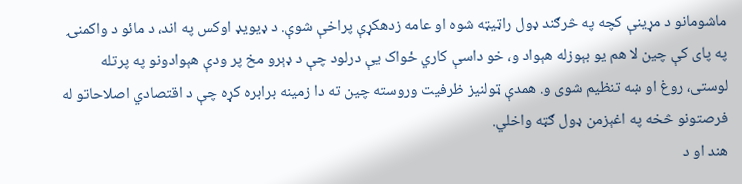ماشومانو د مړینې کچه په څرګند ډول راټیټه شوه او عامه زدهکړې پراخې شوې. د ډیویډ اوکس په اند، د مائو د واکمنۍ په پای کې چین لا هم یو بېوزله هېواد و، خو داسې کاري ځواک یې درلود چې د ډېرو مخ پر ودې هېوادونو په پرتله لوستی، روغ او ښه تنظیم شوی و. همدې ټولنیز ظرفیت وروسته چین ته دا زمینه برابره کړه چې د اقتصادي اصلاحاتو له فرصتونو څخه په اغېزمن ډول ګټه واخلي.
هند او د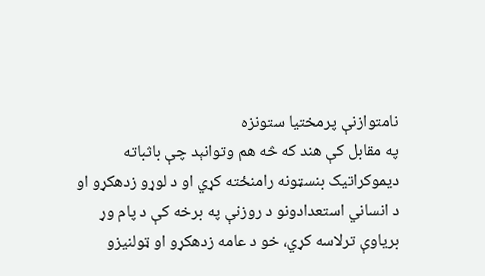نامتوازنې پرمختیا ستونزه
په مقابل کې هند که څه هم وتوانېد چې باثباته دیموکراتیک بنسټونه رامنځته کړي او د لوړو زدهکړو او د انساني استعدادونو د روزنې په برخه کې د پام وړ بریاوې ترلاسه کړي، خو د عامه زدهکړو او ټولنیزو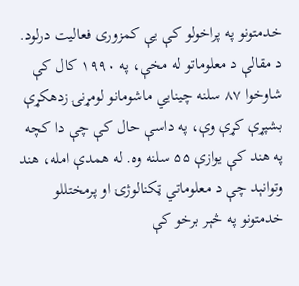خدمتونو په پراخولو کې یې کمزوری فعالیت درلود. د مقالې د معلوماتو له مخې، په ۱۹۹۰ کال کې شاوخوا ۸۷ سلنه چینایي ماشومانو لومړنۍ زدهکړې بشپړې کړې وې، په داسې حال کې چې دا کچه په هند کې یوازې ۵۵ سلنه وه. له همدې امله، هند وتوانېد چې د معلوماتي ټکنالوژۍ او پرمختللو خدمتونو په څېر برخو کې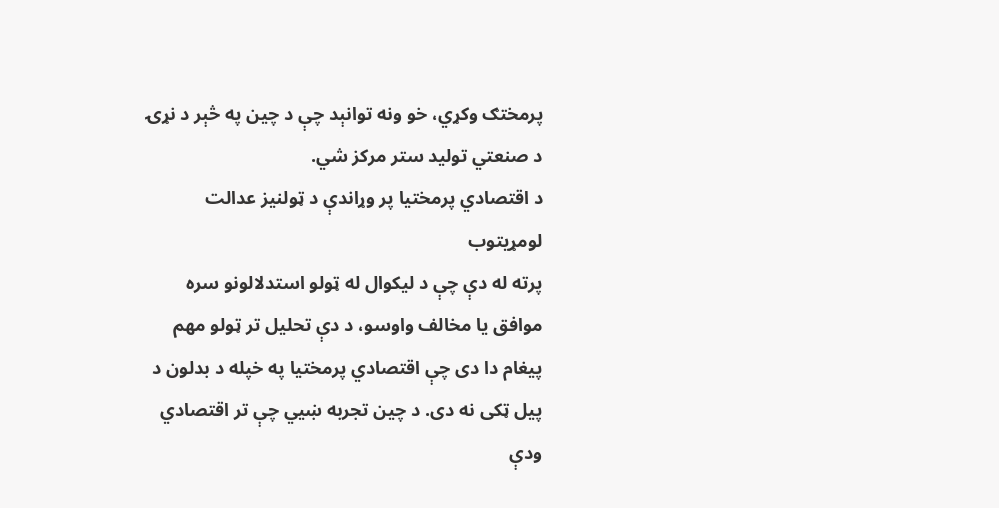پرمختګ وکړي، خو ونه توانېد چې د چین په څېر د نړۍ د صنعتي تولید ستر مرکز شي.
د اقتصادي پرمختیا پر وړاندې د ټولنیز عدالت لومړیتوب
پرته له دې چې د لیکوال له ټولو استدلالونو سره موافق یا مخالف واوسو، د دې تحلیل تر ټولو مهم پیغام دا دی چې اقتصادي پرمختیا په خپله د بدلون د پیل ټکی نه دی. د چین تجربه ښيي چې تر اقتصادي ودې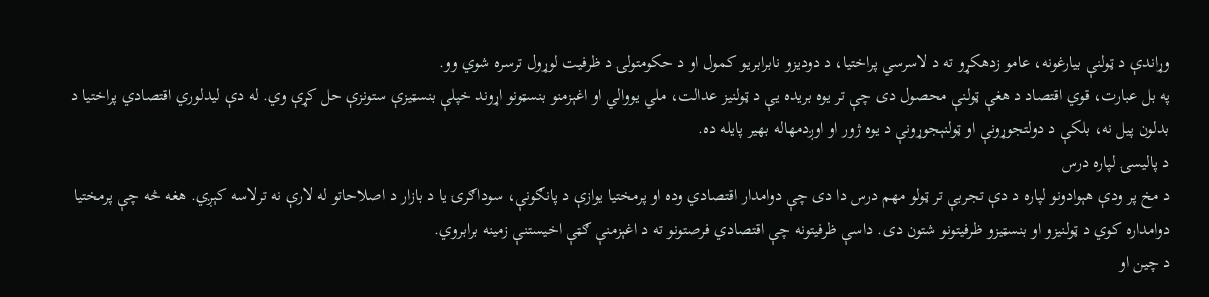وړاندې د ټولنې بیارغونه، عامو زدهکړو ته د لاسرسي پراختیا، د دودیزو نابرابریو کمول او د حکومتولۍ د ظرفیت لوړول ترسره شوي وو.
په بل عبارت، قوي اقتصاد د هغې ټولنې محصول دی چې تر یوه بریده یې د ټولنیز عدالت، ملي یووالي او اغېزمنو بنسټونو اړوند خپلې بنسټیزې ستونزې حل کړې وي. له دې لیدلوري اقتصادي پراختیا د بدلون پیل نه، بلکې د دولتجوړونې او ټولنېجوړونې د یوه ژور او اوږدمهاله بهیر پایله ده.
د پالیسۍ لپاره درس
د مخ پر ودې هېوادونو لپاره د دې تجربې تر ټولو مهم درس دا دی چې دوامدار اقتصادي وده او پرمختيا یوازې د پانګونې، سوداګرۍ یا د بازار د اصلاحاتو له لارې نه ترلاسه کېږي. هغه څه چې پرمختیا دوامداره کوي د ټولنیزو او بنسټیزو ظرفیتونو شتون دی. داسې ظرفیتونه چې اقتصادي فرصتونو ته د اغېزمنې ګټې اخیستنې زمینه برابروي.
د چین او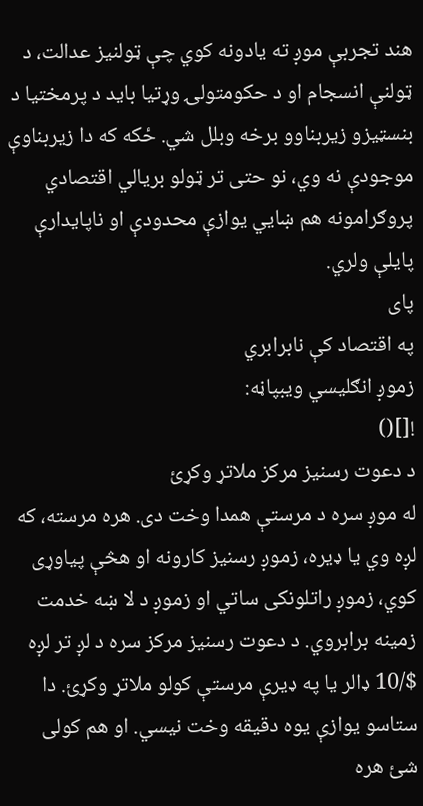هند تجربې موږ ته یادونه کوي چې ټولنیز عدالت، د ټولنې انسجام او د حکومتولۍ وړتیا باید د پرمختیا د بنسټیزو زیربناوو برخه وبلل شي. ځکه که دا زیربناوې موجودې نه وي، نو حتی تر ټولو بریالي اقتصادي پروګرامونه هم ښايي یوازې محدودې او ناپایدارې پایلې ولري.
پای
په اقتصاد کې نابرابري
زموږ انګلیسي ویبپاڼه:
![]()
د دعوت رسنیز مرکز ملاتړ وکړئ
له موږ سره د مرستې همدا وخت دی. هره مرسته، که لږه وي یا ډیره، زموږ رسنیز کارونه او هڅې پیاوړی کوي، زموږ راتلونکی ساتي او زموږ د لا ښه خدمت زمینه برابروي. د دعوت رسنیز مرکز سره د لږ تر لږه $/10 ډالر یا په ډیرې مرستې کولو ملاتړ وکړئ. دا ستاسو یوازې یوه دقیقه وخت نیسي. او هم کولی شئ هره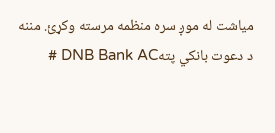میاشت له موږ سره منظمه مرسته وکړئ. مننه
د دعوت بانکي پتهDNB Bank AC #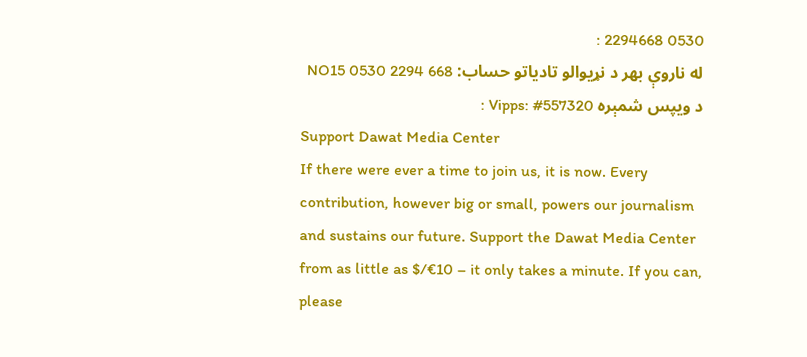0530 2294668 :
له ناروې بهر د نړیوالو تادیاتو حساب: NO15 0530 2294 668
د ویپس شمېره Vipps: #557320 :
Support Dawat Media Center
If there were ever a time to join us, it is now. Every contribution, however big or small, powers our journalism and sustains our future. Support the Dawat Media Center from as little as $/€10 – it only takes a minute. If you can, please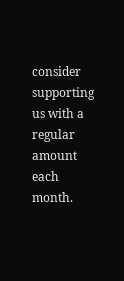consider supporting us with a regular amount each month.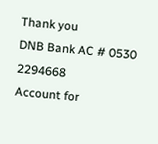Thank you
DNB Bank AC # 0530 2294668
Account for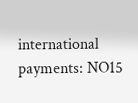international payments: NO15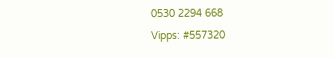0530 2294 668
Vipps: #557320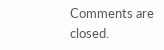Comments are closed.